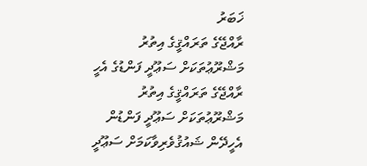ޚަބަރު
ރާއްޖޭގެ ތަރައްޤީގެ އިތުރު މަޝްރޫޢުތަކަށް ސަޢޫދީ ފަންޑުގެ އެހީ
ރާއްޖޭގެ ތަރައްޤީގެ އިތުރު މަޝްރޫޢުތަކަށް ސަޢޫދީ ފަންޑުން އެހީދޭން ޝައުޤުވެރިވާކަމަށް ސަޢޫދީ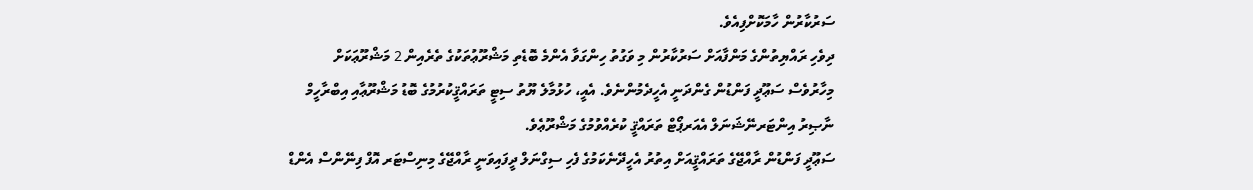ސަރުކާރުން ހާމަކޮށްފިއެވެ.
ދިވެހި ރައްޔިތުންގެ މަންފާއަށް ސަރުކާރުން މި ވަގުތު ހިންގަވާ އެންމެ ބޮޑެތި މަޝްރޫޢުތަކުގެ ތެރެއިން 2 މަޝްރޫޢަކަށް މިހާރުވެސް ސަޢޫދީ ފަންޑުން ގެންދަނީ އެހީދެމުންނެވެ. އެއީ، ހުޅުމާލެ ޔޫތު ސިޓީ ތަރައްޤީކުރުމުގެ ބޮޑު މަޝްރޫޢާއި އިބްރާހީމް ނާޞިރު އިންޓަރނޭޝަނަލް އެއަރޕޯޓް ތަރައްޤީ ކުރެއްވުމުގެ މަޝްރޫޢެވެ.
ސަޢޫދީ ފަންޑުން ރާއްޖޭގެ ތަރައްޤީއަށް އިތުރު އެހީދޭނެކަމުގެ ފެހި ސިގްނަލް ދީފައިވަނީ ރާއްޖޭގެ މިނިސްޓަރ އޮފް ފިނޭންސް އެންޑް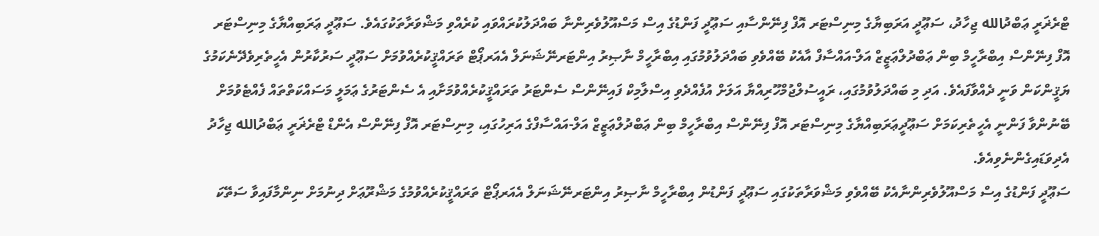ޓްރެޜަރީ ޢަބްދުالله ޖިހާދު، ސަޢޫދީ އަރަބިޔާގެ މިނިސްޓަރ އޮފް ފިނޭންސާއި ސަޢޫދީ ފަންޑުގެ އިސް މަސްއޫލުވެރިންނާ ބައްދަލުކުރައްވައި ކުރެއްވި މަޝްވަރާތަކުގައެވެ. ސަޢޫދީ ޢަރަބިއްޔާގެ މިނިސްޓަރ އޮފް ފިނޭންސް އިބްރާހީމް ބިން ޢަބްދުލްޢަޒީޒް އަލް-އައްސާފް އާއެކު ބޭއްވެވި ބައްދަލުވުމުގައި އިބްރާހީމް ނާޞިރު އިންޓަރނޭޝަނަލް އެއަރޕޯޓް ތަރައްޤީކުރެއްވުމަށް ސަޢޫދީ ސަރުކާރުން އެހީތެރިވެދޭނެކަމުގެ ޔަޤީންކަން ވަނީ ދެއްވާފައެވެ. އަދި މި ބައްދަލުވުމުގައި، ރައީސުލްޖުމްހޫރިއްޔާ އަލަށް އުފެއްދެވި އިސްލާމިކް ފައިނޭންސް ސެންޓަރު ތަރައްޤީކުރެއްވުމަށާއި އެ ސެންޓަރުގެ ޢަމަލީ މަސައްކަތްތައް ފެއްޓެވުމަށް ބޭނުންވާ ފަންނީ އެހީތެރިކަމަށް ސަޢޫދީޢަރަބިއްޔާގެ މިނިސްޓަރ އޮފް ފިނޭންސް އިބްރާހީމް ބިން ޢަބްދުލްޢަޒީޒް އަލް-އައްސާފްގެ އަރިހުގައި، މިނިސްޓަރ އޮފް ފިނޭންސް އެންޑް ޓްރެޜަރީ ޢަބްދުالله ޖިހާދު އެދިވަޑައިގެންނެވިއެވެ.
ސަޢޫދީ ފަންޑުގެ އިސް މަސްއޫލުވެރިންނާއެކު ބޭއްވެވި މަޝްވަރާތަކުގައި ސަޢޫދީ ފަންޑުން އިބްރާހީމް ނާޞިރު އިންޓަރނޭޝަނަލް އެއަރޕޯޓް ތަރައްޤީކުރެއްވުމުގެ މަޝްރޫޢަށް ދިނުމަށް ނިންމާފައިވާ ސަތޭކަ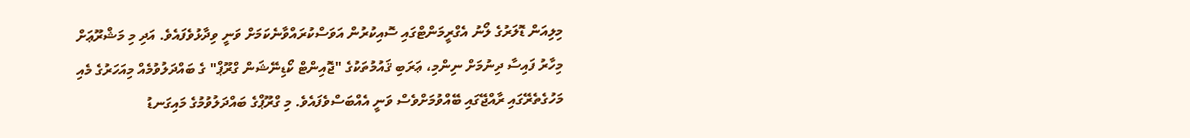މިލިއަން ޑޮލަރުގެ ލޯނު އެގްރީމަންޓްގައި ސޮއިކުރުން އަވަސްކުރައްވާނެކަމަށް ވަނީ ވިދާޅުވެފައެވެ. އަދި މި މަޝްރޫޢަށް މިހާރު ފައިސާ ދިނުމަށް ނިންމި، ޢަރަބި ޤައުމުތަކުގެ "ޖޮއިންޓް ކޯޑިނޭޝަން ގްރޫޕް" ގެ ބައްދަލުވުމެއް މިއަހަރުގެ މެއި މަހުގެތެރޭގައި ރާއްޖޭގައި ބޭއްވުމަށްވެސް ވަނީ އެއްބަސްވެފައެވެ. މި ގްރޫޕްގެ ބައްދަލުވުމުގެ މައިގަނޑު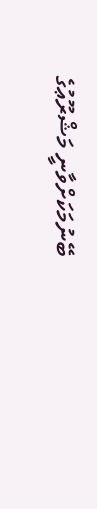ބޭނުމަކަށްވާނީ މަޝްރޫޢުގެ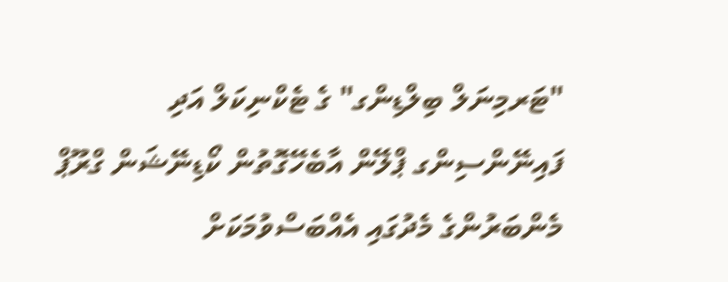"ޓަރމިނަލް ބިލްޑިންގ" ގެ ޓެކްނިކަލް އަދި ފައިނޭންސިންގ ޕްލޭން އާބެހޭގޮތުން ކޯޑިނޭޝަން ގްރޫޕް މެންބަރުންގެ މެދުގައި އެއްބަސްވުމަކަށް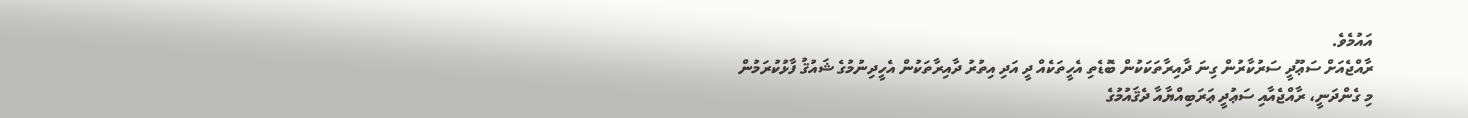އައުމެވެ.
ރާއްޖެއަށް ސަޢޫދީ ސަރުކާރުން ގިނަ ދާއިރާތަކަކުން ބޮޑެތި އެހީތަކެއް ދީ އަދި އިތުރު ދާއިރާތަކުން އެހީދިނުމުގެ ޝައުޤު ފާޅުކުރަމުން މި ގެންދަނީ، ރާއްޖެއާއި ސަޢުދީ ޢަރަބިއްޔާއާ ދެޤައުމުގެ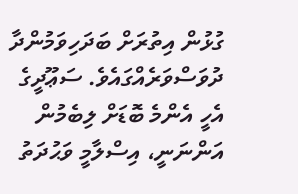ގުޅުން އިތުރަށް ބަދަހިވަމުންދާ ދުވަސްވަރެއްގައެވެ. ސަޢޫދީގެ އެހީ އެންމެ ބޮޑަށް ލިބެމުން އަންނަނީ، އިސްލާމީ ވަޙުދަތު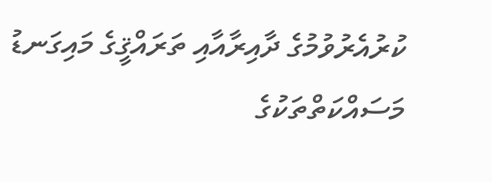ކުރުއެރުވުމުގެ ދާއިރާއާއި ތަރައްޤީގެ މައިގަނޑު މަސައްކަތްތަކުގެ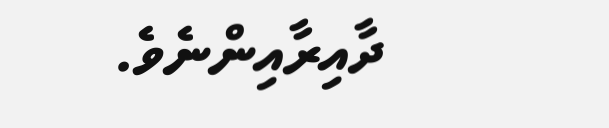ދާއިރާއިންނެވެ.